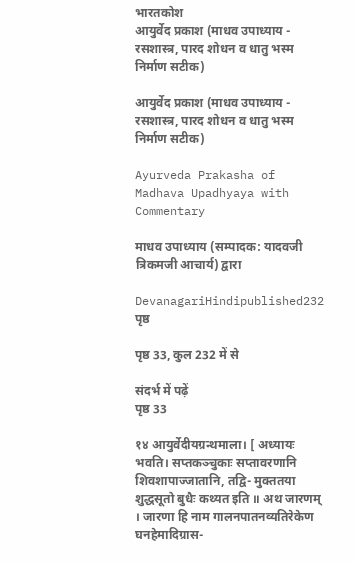भारतकोश
आयुर्वेद प्रकाश (माधव उपाध्याय - रसशास्त्र, पारद शोधन व धातु भस्म निर्माण सटीक)

आयुर्वेद प्रकाश (माधव उपाध्याय - रसशास्त्र, पारद शोधन व धातु भस्म निर्माण सटीक)

Ayurveda Prakasha of Madhava Upadhyaya with Commentary

माधव उपाध्याय (सम्पादक: यादवजी त्रिकमजी आचार्य) द्वारा

DevanagariHindipublished232 पृष्ठ

पृष्ठ 33, कुल 232 में से

संदर्भ में पढ़ें
पृष्ठ 33

१४ आयुर्वेदीयग्रन्थमाला। [ अध्यायः भवति। सप्तकञ्चुकाः सप्तावरणानि शिवशापाज्जातानि, तद्वि- मुक्ततया शुद्धसूतो बुधैः कथ्यत इति ॥ अथ जारणम् । जारणा हि नाम गालनपातनव्यतिरेकेण घनहेमादिग्रास-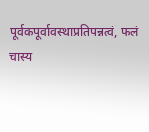पूर्वकपूर्वावस्थाप्रतिपन्नत्वं, फलं चास्य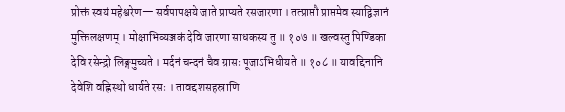प्रोक्तं स्वयं महेश्वरेण— सर्वपापक्षये जाते प्राप्यते रसजारणा । तत्प्राप्तौ प्राप्तमेव स्याद्विज्ञानं मुक्तिलक्षणम् । मोक्षाभिव्यञ्जकं देवि जारणा साधकस्य तु ॥ १०७ ॥ खल्वस्तु पिण्डिका देवि रसेन्द्रो लिङ्गमुच्यते । मर्दनं चन्दनं चैव ग्रासः पूजाऽभिधीयते ॥ १०८ ॥ यावद्दिनानि देवेशि वह्निस्थो धार्यते रसः । तावद्दशसहस्राणि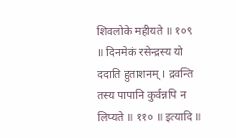शिवलोके महीयते ॥ १०९ ॥ दिनमेकं रसेन्द्रस्य यो ददाति हुताशनम् । द्रवन्ति तस्य पापानि कुर्वन्नपि न लिप्यते ॥ ११० ॥ इत्यादि ॥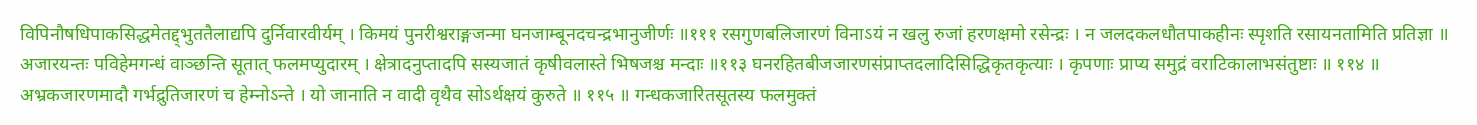विपिनौषधिपाकसिद्धमेतद्द्भुततैलाद्यपि दुर्निवारवीर्यम् । किमयं पुनरीश्वराङ्गजन्मा घनजाम्बूनदचन्द्रभानुजीर्णः ॥१११ रसगुणबलिजारणं विनाऽयं न खलु रुजां हरणक्षमो रसेन्द्रः । न जलदकलधौतपाकहीनः स्पृशति रसायनतामिति प्रतिज्ञा ॥ अजारयन्तः पविहेमगन्धं वाञ्छन्ति सूतात् फलमप्युदारम् । क्षेत्रादनुप्तादपि सस्यजातं कृषीवलास्ते भिषजश्च मन्दाः ॥११३ घनरहितबीजजारणसंप्राप्तदलादिसिद्धिकृतकृत्याः । कृपणाः प्राप्य समुद्रं वराटिकालाभसंतुष्टाः ॥ ११४ ॥ अभ्रकजारणमादौ गर्भद्रुतिजारणं च हेम्नोऽन्ते । यो जानाति न वादी वृथैव सोऽर्थक्षयं कुरुते ॥ ११५ ॥ गन्धकजारितसूतस्य फलमुक्तं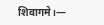शिवागमे।—